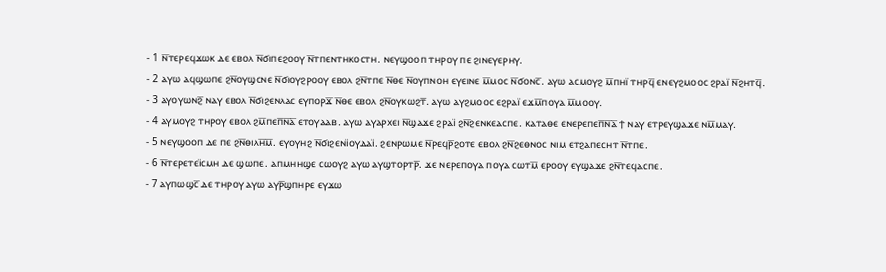- 1 ⲛ̅ⲧⲉⲣⲉϥϫⲱⲕ ⲇⲉ ⲉⲃⲟⲗ ⲛ̅ϭⲓⲡⲉϩⲟⲟⲩ ⲛ̅ⲧⲡⲉⲛⲧⲏⲕⲟⲥⲧⲏ. ⲛⲉⲩϣⲟⲟⲡ ⲧⲏⲣⲟⲩ ⲡⲉ ϩⲓⲛⲉⲩⲉⲣⲏⲩ.
- 2 ⲁⲩⲱ ⲁϥϣⲱⲡⲉ ϩⲛ̅ⲟⲩϣⲥⲛⲉ ⲛ̅ϭⲓⲟⲩϩⲣⲟⲟⲩ ⲉⲃⲟⲗ ϩⲛ̅ⲧⲡⲉ ⲛ̅ⲑⲉ ⲛ̅ⲟⲩⲡⲛⲟⲏ ⲉⲩⲉⲓⲛⲉ ⲙ̅ⲙⲟⲥ ⲛ̅ϭⲟⲛⲥ̅. ⲁⲩⲱ ⲁⲥⲙⲟⲩϩ ⲙ̅ⲡⲏⲓ̈ ⲧⲏⲣϥ̅ ⲉⲛⲉⲩϩⲙⲟⲟⲥ ϩⲣⲁⲓ̈ ⲛ̅ϩⲏⲧϥ̅.
- 3 ⲁⲩⲟⲩⲱⲛϩ̅ ⲛⲁⲩ ⲉⲃⲟⲗ ⲛ̅ϭⲓϩⲉⲛⲗⲁⲥ ⲉⲩⲡⲟⲣϫ̅ ⲛ̅ⲑⲉ ⲉⲃⲟⲗ ϩⲛ̅ⲟⲩⲕⲱϩⲧ̅. ⲁⲩⲱ ⲁⲩϩⲙⲟⲟⲥ ⲉϩⲣⲁⲓ̈ ⲉϫⲙ̅ⲡⲟⲩⲁ ⲙ̅ⲙⲟⲟⲩ.
- 4 ⲁⲩⲙⲟⲩϩ ⲧⲏⲣⲟⲩ ⲉⲃⲟⲗ ϩⲙ̅ⲡⲉⲡ̅ⲛ̅ⲁ̅ ⲉⲧⲟⲩⲁⲁⲃ. ⲁⲩⲱ ⲁⲩⲁⲣⲭⲉⲓ ⲛ̅ϣⲁϫⲉ ϩⲣⲁⲓ̈ ϩⲛ̅ϩⲉⲛⲕⲉⲁⲥⲡⲉ. ⲕⲁⲧⲁⲑⲉ ⲉⲛⲉⲣⲉⲡⲉⲡ̅ⲛ̅ⲁ̅ ϯ ⲛⲁⲩ ⲉⲧⲣⲉⲩϣⲁϫⲉ ⲛⲙ̅ⲙⲁⲩ.
- 5 ⲛⲉⲩϣⲟⲟⲡ ⲇⲉ ⲡⲉ ϩⲛ̅ⲑⲓⲗⲏ̅ⲙ̅. ⲉⲩⲟⲩⲏϩ ⲛ̅ϭⲓϩⲉⲛⲓ̈ⲟⲩⲇⲁⲓ̈. ϩⲉⲛⲣⲱⲙⲉ ⲛ̅ⲣⲉϥⲣ̅ϩⲟⲧⲉ ⲉⲃⲟⲗ ϩⲛ̅ϩⲉⲑⲛⲟⲥ ⲛⲓⲙ ⲉⲧϩⲁⲡⲉⲥⲏⲧ ⲛ̅ⲧⲡⲉ.
- 6 ⲛ̅ⲧⲉⲣⲉⲧⲉⲓ̈ⲥⲙⲏ ⲇⲉ ϣⲱⲡⲉ. ⲁⲡⲙⲏⲏϣⲉ ⲥⲱⲟⲩϩ ⲁⲩⲱ ⲁⲩϣⲧⲟⲣⲧⲣ̅. ϫⲉ ⲛⲉⲣⲉⲡⲟⲩⲁ ⲡⲟⲩⲁ ⲥⲱⲧⲙ̅ ⲉⲣⲟⲟⲩ ⲉⲩϣⲁϫⲉ ϩⲛ̅ⲧⲉϥⲁⲥⲡⲉ.
- 7 ⲁⲩⲡⲱϣⲥ̅ ⲇⲉ ⲧⲏⲣⲟⲩ ⲁⲩⲱ ⲁⲩⲣ̅ϣⲡⲏⲣⲉ ⲉⲩϫⲱ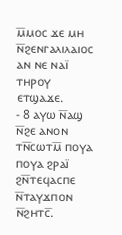ⲙ̅ⲙⲟⲥ ϫⲉ ⲙⲏ ⲛ̅ϩⲉⲛⲅⲁⲗⲓⲗⲁⲓⲟⲥ ⲁⲛ ⲛⲉ ⲛⲁⲓ̈ ⲧⲏⲣⲟⲩ ⲉⲧϣⲁϫⲉ.
- 8 ⲁⲩⲱ ⲛ̅ⲁϣ ⲛ̅ϩⲉ ⲁⲛⲟⲛ ⲧⲛ̅ⲥⲱⲧⲙ̅ ⲡⲟⲩⲁ ⲡⲟⲩⲁ ϩⲣⲁⲓ̈ ϩⲛ̅ⲧⲉϥⲁⲥⲡⲉ ⲛ̅ⲧⲁⲩϫⲡⲟⲛ ⲛ̅ϩⲏⲧⲥ̅.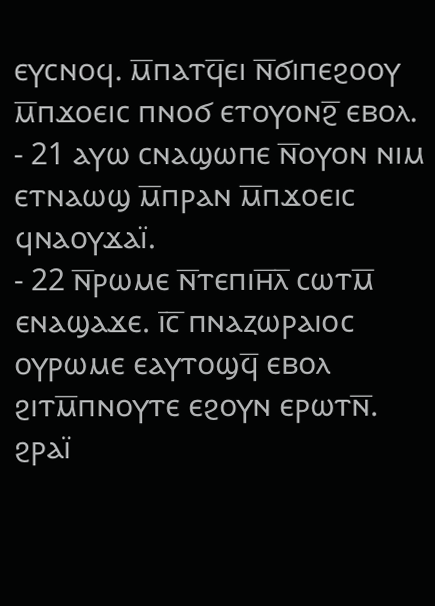ⲉⲩⲥⲛⲟϥ. ⲙ̅ⲡⲁⲧϥ̅ⲉⲓ ⲛ̅ϭⲓⲡⲉϩⲟⲟⲩ ⲙ̅ⲡϫⲟⲉⲓⲥ ⲡⲛⲟϭ ⲉⲧⲟⲩⲟⲛϩ̅ ⲉⲃⲟⲗ.
- 21 ⲁⲩⲱ ⲥⲛⲁϣⲱⲡⲉ ⲛ̅ⲟⲩⲟⲛ ⲛⲓⲙ ⲉⲧⲛⲁⲱϣ ⲙ̅ⲡⲣⲁⲛ ⲙ̅ⲡϫⲟⲉⲓⲥ ϥⲛⲁⲟⲩϫⲁⲓ̈.
- 22 ⲛ̅ⲣⲱⲙⲉ ⲛ̅ⲧⲉⲡⲓⲏ̅ⲗ̅ ⲥⲱⲧⲙ̅ ⲉⲛⲁϣⲁϫⲉ. ⲓ̅ⲥ̅ ⲡⲛⲁⲍⲱⲣⲁⲓⲟⲥ ⲟⲩⲣⲱⲙⲉ ⲉⲁⲩⲧⲟϣϥ̅ ⲉⲃⲟⲗ ϩⲓⲧⲙ̅ⲡⲛⲟⲩⲧⲉ ⲉϩⲟⲩⲛ ⲉⲣⲱⲧⲛ̅. ϩⲣⲁⲓ̈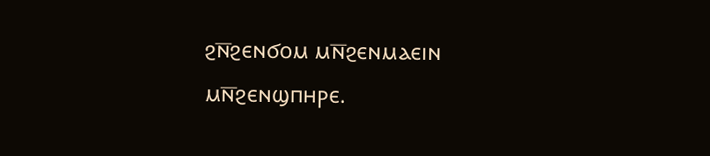ϩⲛ̅ϩⲉⲛϭⲟⲙ ⲙⲛ̅ϩⲉⲛⲙⲁⲉⲓⲛ ⲙⲛ̅ϩⲉⲛϣⲡⲏⲣⲉ.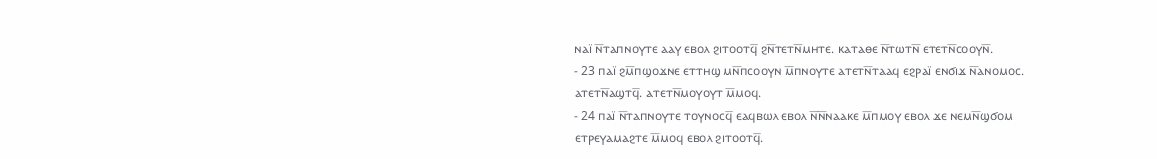ⲛⲁⲓ̈ ⲛ̅ⲧⲁⲡⲛⲟⲩⲧⲉ ⲁⲁⲩ ⲉⲃⲟⲗ ϩⲓⲧⲟⲟⲧϥ̅ ϩⲛ̅ⲧⲉⲧⲛ̅ⲙⲏⲧⲉ. ⲕⲁⲧⲁⲑⲉ ⲛ̅ⲧⲱⲧⲛ̅ ⲉⲧⲉⲧⲛ̅ⲥⲟⲟⲩⲛ̅.
- 23 ⲡⲁⲓ̈ ϩⲙ̅ⲡϣⲟϫⲛⲉ ⲉⲧⲧⲏϣ ⲙⲛ̅ⲡⲥⲟⲟⲩⲛ ⲙ̅ⲡⲛⲟⲩⲧⲉ ⲁⲧⲉⲧⲛ̅ⲧⲁⲁϥ ⲉϩⲣⲁⲓ̈ ⲉⲛϭⲓϫ ⲛ̅ⲁⲛⲟⲙⲟⲥ. ⲁⲧⲉⲧⲛ̅ⲁϣⲧϥ̅. ⲁⲧⲉⲧⲛ̅ⲙⲟⲩⲟⲩⲧ ⲙ̅ⲙⲟϥ.
- 24 ⲡⲁⲓ̈ ⲛ̅ⲧⲁⲡⲛⲟⲩⲧⲉ ⲧⲟⲩⲛⲟⲥϥ̅ ⲉⲁϥⲃⲱⲗ ⲉⲃⲟⲗ ⲛ̅ⲛ̅ⲛⲁⲁⲕⲉ ⲙ̅ⲡⲙⲟⲩ ⲉⲃⲟⲗ ϫⲉ ⲛⲉⲙⲛ̅ϣϭⲟⲙ ⲉⲧⲣⲉⲩⲁⲙⲁϩⲧⲉ ⲙ̅ⲙⲟϥ ⲉⲃⲟⲗ ϩⲓⲧⲟⲟⲧϥ̅.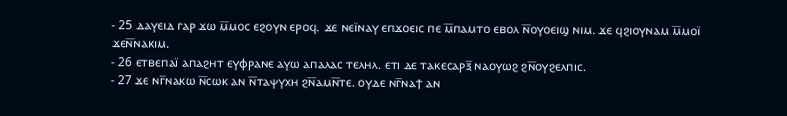- 25 ⲇⲁⲩⲉⲓⲇ ⲅⲁⲣ ϫⲱ ⲙ̅ⲙⲟⲥ ⲉϩⲟⲩⲛ ⲉⲣⲟϥ. ϫⲉ ⲛⲉⲓ̈ⲛⲁⲩ ⲉⲡϫⲟⲉⲓⲥ ⲡⲉ ⲙ̅ⲡⲁⲙⲧⲟ ⲉⲃⲟⲗ ⲛ̅ⲟⲩⲟⲉⲓϣ ⲛⲓⲙ. ϫⲉ ϥϩⲓⲟⲩⲛⲁⲙ ⲙ̅ⲙⲟⲓ̈ ϫⲉⲛ̅ⲛⲁⲕⲓⲙ.
- 26 ⲉⲧⲃⲉⲡⲁⲓ̈ ⲁⲡⲁϩⲏⲧ ⲉⲩⲫⲣⲁⲛⲉ ⲁⲩⲱ ⲁⲡⲁⲗⲁⲥ ⲧⲉⲗⲏⲗ. ⲉⲧⲓ ⲇⲉ ⲧⲁⲕⲉⲥⲁⲣⲝ̅ ⲛⲁⲟⲩⲱϩ ϩⲛ̅ⲟⲩϩⲉⲗⲡⲓⲥ.
- 27 ϫⲉ ⲛⲅ̅ⲛⲁⲕⲱ ⲛ̅ⲥⲱⲕ ⲁⲛ ⲛ̅ⲧⲁⲯⲩⲭⲏ ϩⲛ̅ⲁⲙⲛ̅ⲧⲉ. ⲟⲩⲇⲉ ⲛⲅ̅ⲛⲁϯ ⲁⲛ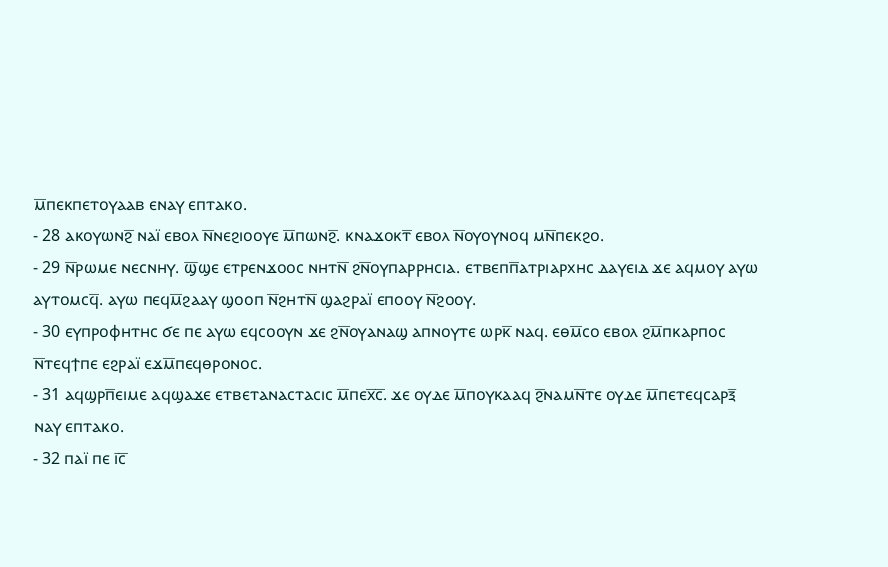ⲙ̅ⲡⲉⲕⲡⲉⲧⲟⲩⲁⲁⲃ ⲉⲛⲁⲩ ⲉⲡⲧⲁⲕⲟ.
- 28 ⲁⲕⲟⲩⲱⲛϩ̅ ⲛⲁⲓ̈ ⲉⲃⲟⲗ ⲛ̅ⲛⲉϩⲓⲟⲟⲩⲉ ⲙ̅ⲡⲱⲛϩ̅. ⲕⲛⲁϫⲟⲕⲧ̅ ⲉⲃⲟⲗ ⲛ̅ⲟⲩⲟⲩⲛⲟϥ ⲙⲛ̅ⲡⲉⲕϩⲟ.
- 29 ⲛ̅ⲣⲱⲙⲉ ⲛⲉⲥⲛⲏⲩ. ϣ̅ϣⲉ ⲉⲧⲣⲉⲛϫⲟⲟⲥ ⲛⲏⲧⲛ̅ ϩⲛ̅ⲟⲩⲡⲁⲣⲣⲏⲥⲓⲁ. ⲉⲧⲃⲉⲡⲡ̅ⲁⲧⲣⲓⲁⲣⲭⲏⲥ ⲇⲁⲩⲉⲓⲇ ϫⲉ ⲁϥⲙⲟⲩ ⲁⲩⲱ ⲁⲩⲧⲟⲙⲥϥ̅. ⲁⲩⲱ ⲡⲉϥⲙ̅ϩⲁⲁⲩ ϣⲟⲟⲡ ⲛ̅ϩⲏⲧⲛ̅ ϣⲁϩⲣⲁⲓ̈ ⲉⲡⲟⲟⲩ ⲛ̅ϩⲟⲟⲩ.
- 30 ⲉⲩⲡⲣⲟⲫⲏⲧⲏⲥ ϭⲉ ⲡⲉ ⲁⲩⲱ ⲉϥⲥⲟⲟⲩⲛ ϫⲉ ϩⲛ̅ⲟⲩⲁⲛⲁϣ ⲁⲡⲛⲟⲩⲧⲉ ⲱⲣⲕ̅ ⲛⲁϥ. ⲉⲑⲙ̅ⲥⲟ ⲉⲃⲟⲗ ϩⲙ̅ⲡⲕⲁⲣⲡⲟⲥ ⲛ̅ⲧⲉϥϯⲡⲉ ⲉϩⲣⲁⲓ̈ ⲉϫⲙ̅ⲡⲉϥⲑⲣⲟⲛⲟⲥ.
- 31 ⲁϥϣⲣⲡ̅ⲉⲓⲙⲉ ⲁϥϣⲁϫⲉ ⲉⲧⲃⲉⲧⲁⲛⲁⲥⲧⲁⲥⲓⲥ ⲙ̅ⲡⲉⲭ̅ⲥ̅. ϫⲉ ⲟⲩⲇⲉ ⲙ̅ⲡⲟⲩⲕⲁⲁϥ ϩ̅ⲛⲁⲙⲛ̅ⲧⲉ ⲟⲩⲇⲉ ⲙ̅ⲡⲉⲧⲉϥⲥⲁⲣⲝ̅ ⲛⲁⲩ ⲉⲡⲧⲁⲕⲟ.
- 32 ⲡⲁⲓ̈ ⲡⲉ ⲓ̅ⲥ̅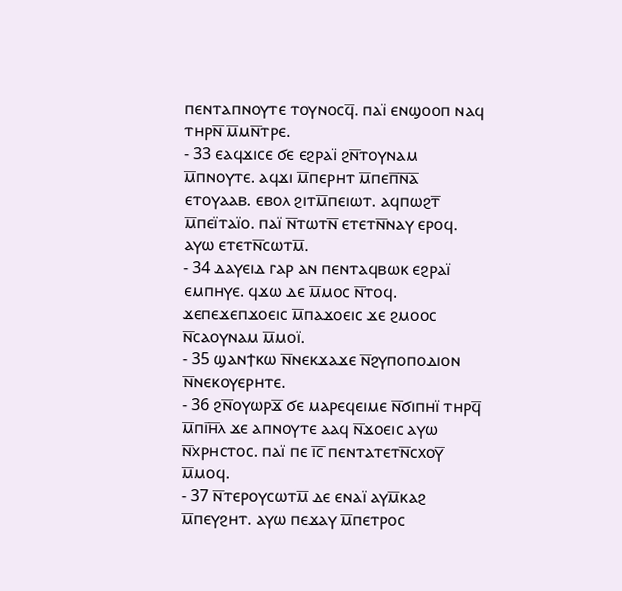ⲡⲉⲛⲧⲁⲡⲛⲟⲩⲧⲉ ⲧⲟⲩⲛⲟⲥϥ̅. ⲡⲁⲓ̈ ⲉⲛϣⲟⲟⲡ ⲛⲁϥ ⲧⲏⲣⲛ̅ ⲙ̅ⲙⲛ̅ⲧⲣⲉ.
- 33 ⲉⲁϥϫⲓⲥⲉ ϭⲉ ⲉϩⲣⲁⲓ̈ ϩⲛ̅ⲧⲟⲩⲛⲁⲙ ⲙ̅ⲡⲛⲟⲩⲧⲉ. ⲁϥϫⲓ ⲙ̅ⲡⲉⲣⲏⲧ ⲙ̅ⲡⲉⲡ̅ⲛ̅ⲁ̅ ⲉⲧⲟⲩⲁⲁⲃ. ⲉⲃⲟⲗ ϩⲓⲧⲙ̅ⲡⲉⲓⲱⲧ. ⲁϥⲡⲱϩⲧ̅ ⲙ̅ⲡⲉⲓ̈ⲧⲁⲓ̈ⲟ. ⲡⲁⲓ̈ ⲛ̅ⲧⲱⲧⲛ̅ ⲉⲧⲉⲧⲛ̅ⲛⲁⲩ ⲉⲣⲟϥ. ⲁⲩⲱ ⲉⲧⲉⲧⲛ̅ⲥⲱⲧⲙ̅.
- 34 ⲇⲁⲩⲉⲓⲇ ⲅⲁⲣ ⲁⲛ ⲡⲉⲛⲧⲁϥⲃⲱⲕ ⲉϩⲣⲁⲓ̈ ⲉⲙⲡⲏⲩⲉ. ϥϫⲱ ⲇⲉ ⲙ̅ⲙⲟⲥ ⲛ̅ⲧⲟϥ. ϫⲉⲡⲉϫⲉⲡϫⲟⲉⲓⲥ ⲙ̅ⲡⲁϫⲟⲉⲓⲥ ϫⲉ ϩⲙⲟⲟⲥ ⲛ̅ⲥⲁⲟⲩⲛⲁⲙ ⲙ̅ⲙⲟⲓ̈.
- 35 ϣⲁⲛϯⲕⲱ ⲛ̅ⲛⲉⲕϫⲁϫⲉ ⲛ̅ϩⲩⲡⲟⲡⲟⲇⲓⲟⲛ ⲛ̅ⲛⲉⲕⲟⲩⲉⲣⲏⲧⲉ.
- 36 ϩⲛ̅ⲟⲩⲱⲣϫ̅ ϭⲉ ⲙⲁⲣⲉϥⲉⲓⲙⲉ ⲛ̅ϭⲓⲡⲏⲓ̈ ⲧⲏⲣϥ̅ ⲙ̅ⲡⲓ̅ⲏ̅ⲗ ϫⲉ ⲁⲡⲛⲟⲩⲧⲉ ⲁⲁϥ ⲛ̅ϫⲟⲉⲓⲥ ⲁⲩⲱ ⲛ̅ⲭⲣⲏⲥⲧⲟⲥ. ⲡⲁⲓ̈ ⲡⲉ ⲓ̅ⲥ̅ ⲡⲉⲛⲧⲁⲧⲉⲧⲛ̅ⲥxⲟⲩ̅ ⲙ̅ⲙⲟϥ.
- 37 ⲛ̅ⲧⲉⲣⲟⲩⲥⲱⲧⲙ̅ ⲇⲉ ⲉⲛⲁⲓ̈ ⲁⲩⲙ̅ⲕⲁϩ ⲙ̅ⲡⲉⲩϩⲏⲧ. ⲁⲩⲱ ⲡⲉϫⲁⲩ ⲙ̅ⲡⲉⲧⲣⲟⲥ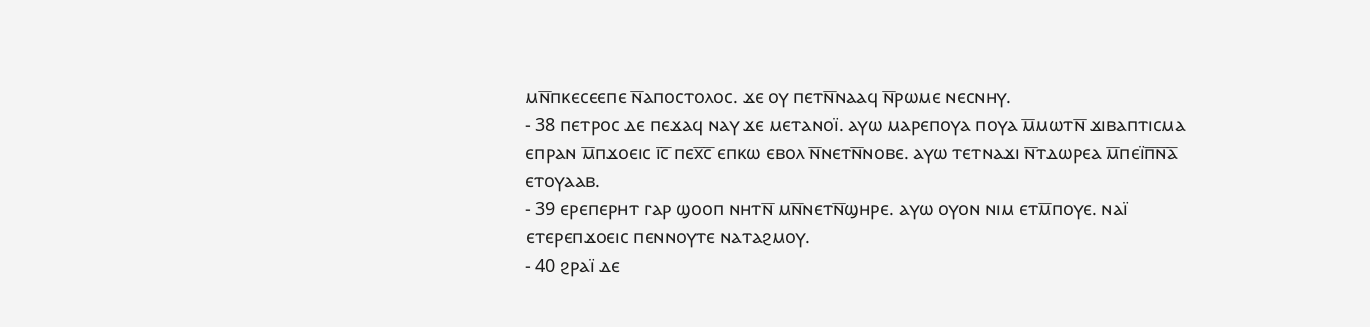ⲙⲛ̅ⲡⲕⲉⲥⲉⲉⲡⲉ ⲛ̅ⲁⲡⲟⲥⲧⲟⲗⲟⲥ. ϫⲉ ⲟⲩ ⲡⲉⲧⲛ̅ⲛⲁⲁϥ ⲛ̅ⲣⲱⲙⲉ ⲛⲉⲥⲛⲏⲩ.
- 38 ⲡⲉⲧⲣⲟⲥ ⲇⲉ ⲡⲉϫⲁϥ ⲛⲁⲩ ϫⲉ ⲙⲉⲧⲁⲛⲟⲓ̈. ⲁⲩⲱ ⲙⲁⲣⲉⲡⲟⲩⲁ ⲡⲟⲩⲁ ⲙ̅ⲙⲱⲧⲛ̅ ϫⲓⲃⲁⲡⲧⲓⲥⲙⲁ ⲉⲡⲣⲁⲛ ⲙ̅ⲡϫⲟⲉⲓⲥ ⲓ̅ⲥ̅ ⲡⲉⲭ̅ⲥ̅ ⲉⲡⲕⲱ ⲉⲃⲟⲗ ⲛ̅ⲛⲉⲧⲛ̅ⲛⲟⲃⲉ. ⲁⲩⲱ ⲧⲉⲧⲛⲁϫⲓ ⲛ̅ⲧⲇⲱⲣⲉⲁ ⲙ̅ⲡⲉⲓ̈ⲡ̅ⲛ̅ⲁ̅ ⲉⲧⲟⲩⲁⲁⲃ.
- 39 ⲉⲣⲉⲡⲉⲣⲏⲧ ⲅⲁⲣ ϣⲟⲟⲡ ⲛⲏⲧⲛ̅ ⲙⲛ̅ⲛⲉⲧⲛ̅ϣⲏⲣⲉ. ⲁⲩⲱ ⲟⲩⲟⲛ ⲛⲓⲙ ⲉⲧⲙ̅ⲡⲟⲩⲉ. ⲛⲁⲓ̈ ⲉⲧⲉⲣⲉⲡϫⲟⲉⲓⲥ ⲡⲉⲛⲛⲟⲩⲧⲉ ⲛⲁⲧⲁϩⲙⲟⲩ.
- 40 ϩⲣⲁⲓ̈ ⲇⲉ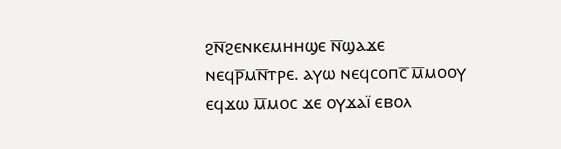ϩⲛ̅ϩⲉⲛⲕⲉⲙⲏⲏϣⲉ ⲛ̅ϣⲁϫⲉ ⲛⲉϥⲣ̅ⲙⲛ̅ⲧⲣⲉ. ⲁⲩⲱ ⲛⲉϥⲥⲟⲡⲥ̅ ⲙ̅ⲙⲟⲟⲩ ⲉϥϫⲱ ⲙ̅ⲙⲟⲥ ϫⲉ ⲟⲩϫⲁⲓ̈ ⲉⲃⲟⲗ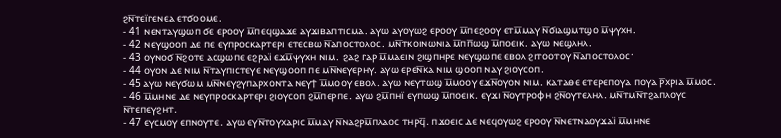ϩⲛ̅ⲧⲉⲓ̈ⲅⲉⲛⲉⲁ ⲉⲧϭⲟⲟⲙⲉ.
- 41 ⲛⲉⲛⲧⲁⲩϣⲱⲡ ϭⲉ ⲉⲣⲟⲟⲩ ⲙ̅ⲡⲉϥϣⲁϫⲉ ⲁⲩϫⲓⲃⲁⲡⲧⲓⲥⲙⲁ. ⲁⲩⲱ ⲁⲩⲟⲩⲱϩ ⲉⲣⲟⲟⲩ ⲙ̅ⲡⲉϩⲟⲟⲩ ⲉⲧⲙ̅ⲙⲁⲩ ⲛ̅ϭⲓⲁϣⲙⲧϣⲟ ⲙ̅ⲯⲩⲭⲏ.
- 42 ⲛⲉⲩϣⲟⲟⲡ ⲇⲉ ⲡⲉ ⲉⲩⲡⲣⲟⲥⲕⲁⲣⲧⲉⲣⲓ ⲉⲧⲉⲥⲃⲱ ⲛ̅ⲁⲡⲟⲥⲧⲟⲗⲟⲥ. ⲙⲛ̅ⲧⲕⲟⲓⲛⲱⲛⲓⲁ ⲙ̅ⲡⲡ̅ⲱϣ ⲙ̅ⲡⲟⲉⲓⲕ. ⲁⲩⲱ ⲛⲉϣⲗⲏⲗ.
- 43 ⲟⲩⲛⲟϭ ⲛ̅ϩⲟⲧⲉ ⲁⲥϣⲱⲡⲉ ⲉϩⲣⲁⲓ̈ ⲉϫⲙ̅ⲯⲩⲭⲏ ⲛⲓⲙ. ϩⲁϩ ⲅⲁⲣ ⲙ̅ⲙⲁⲉⲓⲛ ϩⲓϣⲡⲏⲣⲉ ⲛⲉⲩϣⲱⲡⲉ ⲉⲃⲟⲗ ϩⲓⲧⲟⲟⲧⲟⲩ ⲛ̅ⲁⲡⲟⲥⲧⲟⲗⲟⲥ·
- 44 ⲟⲩⲟⲛ ⲇⲉ ⲛⲓⲙ ⲛ̅ⲧⲁⲩⲡⲓⲥⲧⲉⲩⲉ ⲛⲉⲩϣⲟⲟⲡ ⲡⲉ ⲙⲛ̅ⲛⲉⲩⲉⲣⲏⲩ. ⲁⲩⲱ ⲉⲣⲉⲛ̅ⲕⲁ ⲛⲓⲙ ϣⲟⲟⲡ ⲛⲁⲩ ϩⲓⲟⲩⲥⲟⲡ.
- 45 ⲁⲩⲱ ⲛⲉⲩϭⲱⲙ ⲙⲛ̅ⲛⲉⲩϩⲩⲡⲁⲣⲭⲟⲛⲧⲁ ⲛⲉⲩϯ ⲙ̅ⲙⲟⲟⲩ ⲉⲃⲟⲗ. ⲁⲩⲱ ⲛⲉⲩⲧⲱϣ ⲙ̅ⲙⲟⲟⲩ ⲉϫⲛ̅ⲟⲩⲟⲛ ⲛⲓⲙ. ⲕⲁⲧⲁⲑⲉ ⲉⲧⲉⲣⲉⲡⲟⲩⲁ ⲡⲟⲩⲁ ⲣ̅ⲭⲣⲓⲁ ⲙ̅ⲙⲟⲥ.
- 46 ⲙ̅ⲙⲏⲛⲉ ⲇⲉ ⲛⲉⲩⲡⲣⲟⲥⲕⲁⲣⲧⲉⲣⲓ ϩⲓⲟⲩⲥⲟⲡ ϩⲙ̅ⲡⲉⲣⲡⲉ. ⲁⲩⲱ ϩⲙ̅ⲡⲏⲓ̈ ⲉⲩⲡⲱϣ ⲙ̅ⲡⲟⲉⲓⲕ. ⲉⲩϫⲓ ⲛ̅ⲟⲩⲧⲣⲟⲫⲏ ϩⲛ̅ⲟⲩⲧⲉⲗⲏⲗ. ⲙⲛ̅ⲧⲙⲛ̅ⲧϩⲁⲡⲗⲟⲩⲥ ⲛ̅ⲧⲉⲡⲉⲩϩⲏⲧ.
- 47 ⲉⲩⲥⲙⲟⲩ ⲉⲡⲛⲟⲩⲧⲉ. ⲁⲩⲱ ⲉⲩⲛ̅ⲧⲟⲩⲭⲁⲣⲓⲥ ⲙ̅ⲙⲁⲩ ⲛ̅ⲛⲁϩⲣⲙ̅ⲡⲗⲁⲟⲥ ⲧⲏⲣϥ̅. ⲡϫⲟⲉⲓⲥ ⲇⲉ ⲛⲉϥⲟⲩⲱϩ ⲉⲣⲟⲟⲩ ⲛ̅ⲛⲉⲧⲛⲁⲟⲩϫⲁⲓ̈ ⲙ̅ⲙⲏⲛⲉ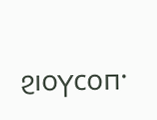ϩⲓⲟⲩⲥⲟⲡ·